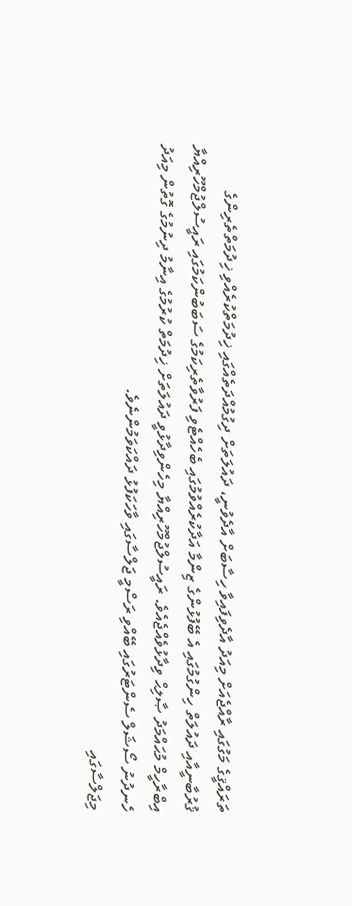ތަރައްޤީގެ މަގުގައި ރާއްޖެއަށް މިއަދު އާދެވިފައިވާ ހިސާބަށް އާދެވުނީ، ދައުލަތަށް ދިގުމުއްދަތެއްގައި ޚިދުމަތްކުރެއްވި ޚިދުމަތްތެރިންގެ ޤުރުބާނީއާއި ދައުލަތް ހިންގުމުގައި އެ ބޭފުޅުންގެ ޒިންމާ އަދާކުރެއްވުމުގައި ބެހެއްޓެވި ފަރުވާތެރިކަމުގެ ސަބަބުންކަމުގައި ރައީސުލްޖުމްހޫރިއްޔާ އިބްރާހީމް މުޙައްމަދު ޞާލިޙް ވިދާޅުވެއްޖެއެވެ. ރައީސުލްޖުމްހޫރިއްޔާ މިހެންވިދާޅުވީ ދައުލަތަށް ޚިދުމަތް ކުރުމުގެ އިނާމު ދިނުމުގެ ގޮތުން މިއަދު ހެނދުނު ސޯޝަލް ސެންޓަރުގައި ބޭއްވި ރަސްމީ ޖަލްސާގައި ވާހަކަފުޅު ދައްކަވަމުންނެވެ.
މިޖަލްސާގައި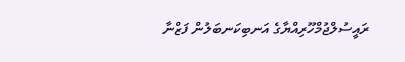ރައީސުލްޖުމްހޫރިއްޔާގެ އަނބިކަނބަލުން ފަޒްނާ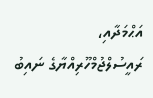އަޙްމަދާއި، ރައީސުލްޖުމްހޫރިއްޔާގެ ނައިބު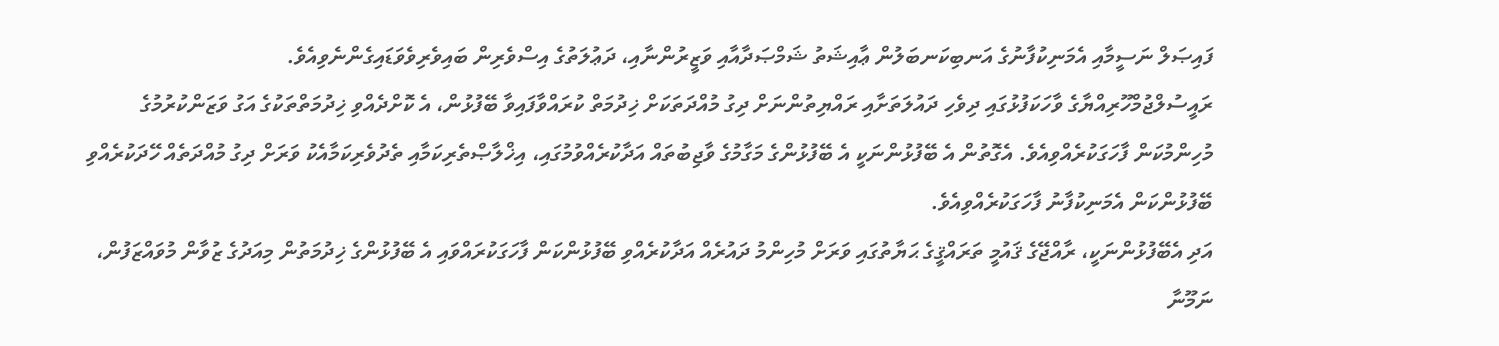ފައިޞަލް ނަސީމާއި އެމަނިކުފާނުގެ އަނބިކަނބަލުން ޢާއިޝަތު ޝަމްޞަދާއާއި ވަޒީރުންނާއި، ދަޢުލަތުގެ އިސްވެރިން ބައިވެރިވެވަޑައިގެންނެވިއެވެ.
ރައީސުލްޖުމްހޫރިއްޔާގެ ވާހަކަފުޅުގައި ދިވެހި ދައުލަތަށާއި ރައްޔިތުންނަށް ދިގު މުއްދަތަކަށް ޚިދުމަތް ކުރައްވާފައިވާ ބޭފުޅުން، އެ ކޮށްދެއްވި ޚިދުމަތްތަކުގެ އަގު ވަޒަންކުރުމުގެ މުހިންމުކަން ފާހަގަކުރެއްވިއެވެ. އެގޮތުން އެ ބޭފުޅުންނަކީ އެ ބޭފުޅުންގެ މަގާމުގެ ވާޖިބުތައް އަދާކުރެއްވުމުގައި، އިޚްލާޞްތެރިކަމާއި ތެދުވެރިކަމާއެކު ވަރަށް ދިގު މުއްދަތެއް ހޭދަކުރެއްވި ބޭފުޅުންކަން އެމަނިކުފާނު ފާހަގަކުރެއްވިއެވެ.
އަދި އެބޭފުޅުންނަކީ، ރާއްޖޭގެ ޤައުމީ ތަރައްޤީގެ ޙަޔާތުގައި ވަރަށް މުހިންމު ދައުރެއް އަދާކުރެއްވި ބޭފުޅުންކަން ފާހަގަކުރައްވައި އެ ބޭފުޅުންގެ ޚިދުމަތުން މިއަދުގެ ޒުވާން މުވައްޒަފުން، ނަމޫނާ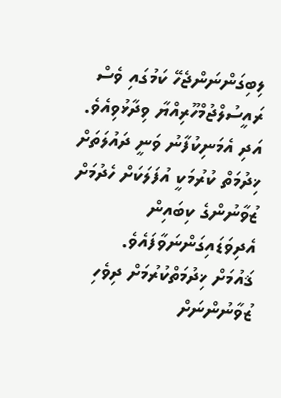ލިބިގަންނަންޖެހޭ ކަމުގައި ވެސް ރައީސުލްޖުމްހޫރިއްޔާ ވިދާޅުވިއެވެ. އަދި އެމަނިކުފާނު ވަނީ ދައުލަތަށް ޚިދުމަތް ކުރުމަކީ އުފަލަކަށް ހެދުމަށް ޒުވާނުންގެ ކިބައިން އެދިވަޑައިގަންނަވާފައެވެ.
ޤައުމަށް ޚިދުމަތްކުރުމަށް ދިވެހި ޒުވާނުންނަށް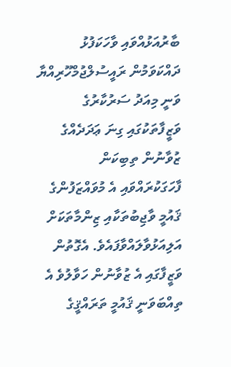ބާރުއަޅުއްވައި ވާހަކަފުޅު ދައްކަވަމުން ރައީސުލްޖުމްހޫރިއްޔާ ވަނީ މިއަދު ސަރުކާރުގެ ވަޒީފާތަކުގައި ގިނަ ޢަދަދެއްގެ ޒުވާނުން ތިބިކަން ފާހަގަކުރައްވައި އެ މުވައްޒަފުންގެ ޤައުމީ ވާޖިބުތަކާއި ޒިންމާތަކަށް އަލިއަޅުވާލައްވާފައެވެ. އެގޮތުން ވަޒީފާގައި އެ ޒުވާނުން ހަވާލުވެ އެ ތިއްބަވަނީ ޤައުމީ ތަރައްޤީގެ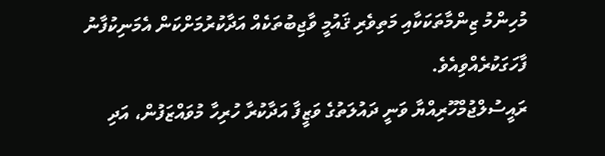މުހިންމު ޒިންމާތަކަކާއި މަތިވެރި ޤައުމީ ވާޖިބުތަކެއް އަދާކުރުމަށްކަން އެމަނިކުފާނު ފާހަގަކުރެއްވިއެވެ.
ރައީސުލްޖުމްހޫރިއްޔާ ވަނީ ދައުލަތުގެ ވަޒީފާ އަދާކުރާ ހުރިހާ މުވައްޒަފުން، އަދި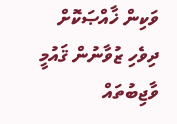ވަކިން ޚާއްޞަކޮށް ދިވެހި ޒުވާނުން ޤައުމީ ވާޖިބުތައް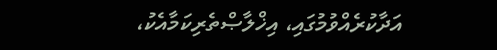އަދާކުރެއްވުމުގައި، އިޚްލާޞްތެރިކަމާއެކު،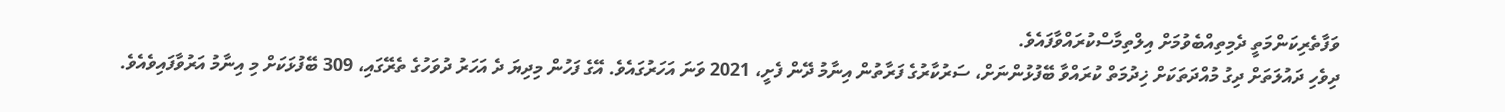ވަފާތެރިކަންމަތީ ދެމިތިއްބެވުމަށް އިލްތިމާސްކުރައްވާފައެވެ.
ދިވެހި ދައުލަތަށް ދިގު މުއްދަތަކަށް ޚިދުމަތް ކުރައްވާ ބޭފުޅުންނަށް، ސަރުކާރުގެ ފަރާތުން އިނާމު ދޭން ފެށީ، 2021 ވަނަ އަހަރުގައެވެ. އޭގެ ފަހުން މިދިޔަ ދެ އަހަރު ދުވަހުގެ ތެރޭގައި، 309 ބޭފުޅަކަށް މި އިނާމު އަރުވާފައިވެއެވެ.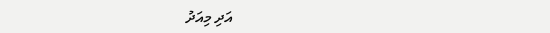އަދި މިއަދު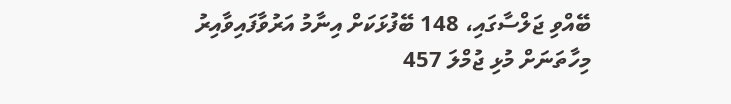ބޭއްވި ޖަލްސާގައި، 148 ބޭފުޅަކަށް އިނާމު އަރުވާފައިވާއިރު މިހާތަނަށް މުޅި ޖުމްލަ 457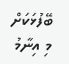ބޭފުޅަކަށް މި އިނާމު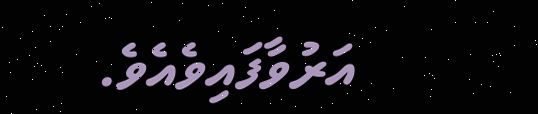އަރުވާފައިވެއެވެ.